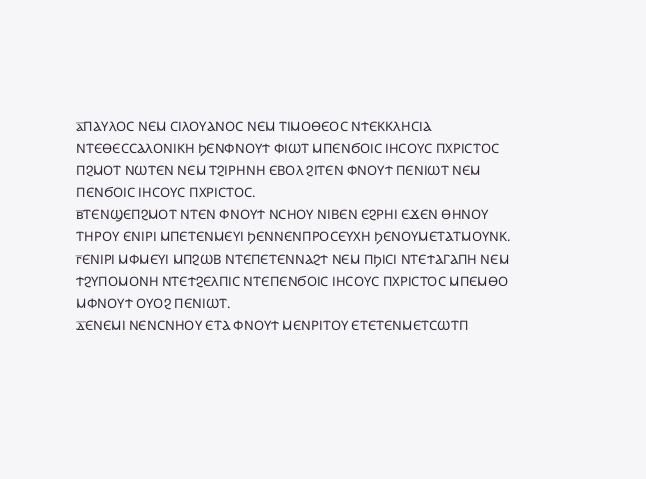ⲁ̅ⲠⲀⲨⲖⲞⲤ ⲚⲈⲘ ⲤⲒⲖⲞⲨⲀⲚⲞⲤ ⲚⲈⲘ ⲦⲒⲘⲞⲐⲈⲞⲤ ⲚϮⲈⲔⲔⲖⲎⲤⲒⲀ ⲚⲦⲈⲐⲈⲤⲤⲀⲖⲞⲚⲒⲔⲎ ϦⲈⲚⲪⲚⲞⲨϮ ⲪⲒⲰⲦ ⲘⲠⲈⲚϬⲞⲒⲤ ⲒⲎⲤⲞⲨⲤ ⲠⲬⲢⲒⲤⲦⲞⲤ ⲠϨⲘⲞⲦ ⲚⲰⲦⲈⲚ ⲚⲈⲘ ⲦϨⲒⲢⲎⲚⲎ ⲈⲂⲞⲖ ϨⲒⲦⲈⲚ ⲪⲚⲞⲨϮ ⲠⲈⲚⲒⲰⲦ ⲚⲈⲘ ⲠⲈⲚϬⲞⲒⲤ ⲒⲎⲤⲞⲨⲤ ⲠⲬⲢⲒⲤⲦⲞⲤ.
ⲃ̅ⲦⲈⲚϢⲈⲠϨⲘⲞⲦ ⲚⲦⲈⲚ ⲪⲚⲞⲨϮ ⲚⲤⲎⲞⲨ ⲚⲒⲂⲈⲚ ⲈϨⲢⲎⲒ ⲈϪⲈⲚ ⲐⲎⲚⲞⲨ ⲦⲎⲢⲞⲨ ⲈⲚⲒⲢⲒ ⲘⲠⲈⲦⲈⲚⲘⲈⲨⲒ ϦⲈⲚⲚⲈⲚⲠⲢⲞⲤⲈⲨⲬⲎ ϦⲈⲚⲞⲨⲘⲈⲦⲀⲦⲘⲞⲨⲚⲔ.
ⲅ̅ⲈⲚⲒⲢⲒ ⲘⲪⲘⲈⲨⲒ ⲘⲠϨⲰⲂ ⲚⲦⲈⲠⲈⲦⲈⲚⲚⲀϨϮ ⲚⲈⲘ ⲠϦⲒⲤⲒ ⲚⲦⲈϮⲀⲄⲀⲠⲎ ⲚⲈⲘ ϮϨⲨⲠⲞⲘⲞⲚⲎ ⲚⲦⲈϮϨⲈⲖⲠⲒⲤ ⲚⲦⲈⲠⲈⲚϬⲞⲒⲤ ⲒⲎⲤⲞⲨⲤ ⲠⲬⲢⲒⲤⲦⲞⲤ ⲘⲠⲈⲘⲐⲞ ⲘⲪⲚⲞⲨϮ ⲞⲨⲞϨ ⲠⲈⲚⲒⲰⲦ.
ⲇ̅ⲈⲚⲈⲘⲒ ⲚⲈⲚⲤⲚⲎⲞⲨ ⲈⲦⲀ ⲪⲚⲞⲨϮ ⲘⲈⲚⲢⲒⲦⲞⲨ ⲈⲦⲈⲦⲈⲚⲘⲈⲦⲤⲰⲦⲠ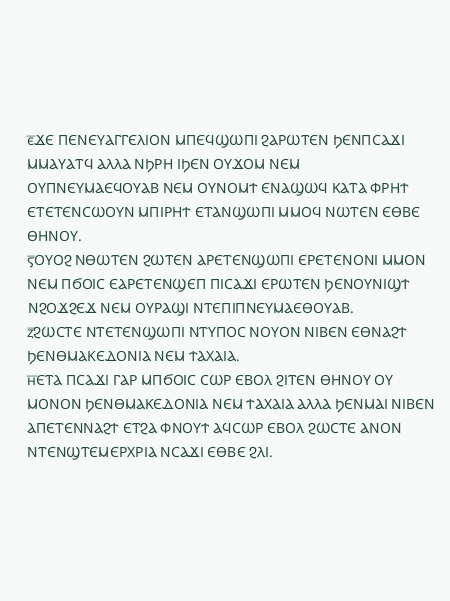ⲉ̅ϪⲈ ⲠⲈⲚⲈⲨⲀⲄⲄⲈⲖⲒⲞⲚ ⲘⲠⲈϤϢⲰⲠⲒ ϨⲀⲢⲰⲦⲈⲚ ϦⲈⲚⲠⲤⲀϪⲒ ⲘⲘⲀⲨⲀⲦϤ ⲀⲖⲖⲀ ⲚϦⲢⲎ ⲒϦⲈⲚ ⲞⲨϪⲞⲘ ⲚⲈⲘ ⲞⲨⲠⲚⲈⲨⲘⲀⲈϤⲞⲨⲀⲂ ⲚⲈⲘ ⲞⲨⲚⲞⲘϮ ⲈⲚⲀϢⲰϤ ⲔⲀⲦⲀ ⲪⲢⲎϮ ⲈⲦⲈⲦⲈⲚⲤⲰⲞⲨⲚ ⲘⲠⲒⲢⲎϮ ⲈⲦⲀⲚϢⲰⲠⲒ ⲘⲘⲞϤ ⲚⲰⲦⲈⲚ ⲈⲐⲂⲈ ⲐⲎⲚⲞⲨ.
ⲋ̅ⲞⲨⲞϨ ⲚⲐⲰⲦⲈⲚ ϨⲰⲦⲈⲚ ⲀⲢⲈⲦⲈⲚϢⲰⲠⲒ ⲈⲢⲈⲦⲈⲚⲞⲚⲒ ⲘⲘⲞⲚ ⲚⲈⲘ ⲠϬⲞⲒⲤ ⲈⲀⲢⲈⲦⲈⲚϢⲈⲠ ⲠⲒⲤⲀϪⲒ ⲈⲢⲰⲦⲈⲚ ϦⲈⲚⲞⲨⲚⲒϢϮ ⲚϨⲞϪϨⲈϪ ⲚⲈⲘ ⲞⲨⲢⲀϢⲒ ⲚⲦⲈⲠⲒⲠⲚⲈⲨⲘⲀⲈⲐⲞⲨⲀⲂ.
ⲍ̅ϨⲰⲤⲦⲈ ⲚⲦⲈⲦⲈⲚϢⲰⲠⲒ ⲚⲦⲨⲠⲞⲤ ⲚⲞⲨⲞⲚ ⲚⲒⲂⲈⲚ ⲈⲐⲚⲀϨϮ ϦⲈⲚⲐⲘⲀⲔⲈⲆⲞⲚⲒⲀ ⲚⲈⲘ ϮⲀⲬⲀⲒⲀ.
ⲏ̅ⲈⲦⲀ ⲠⲤⲀϪⲒ ⲄⲀⲢ ⲘⲠϬⲞⲒⲤ ⲤⲰⲢ ⲈⲂⲞⲖ ϨⲒⲦⲈⲚ ⲐⲎⲚⲞⲨ ⲞⲨ ⲘⲞⲚⲞⲚ ϦⲈⲚⲐⲘⲀⲔⲈⲆⲞⲚⲒⲀ ⲚⲈⲘ ϮⲀⲬⲀⲒⲀ ⲀⲖⲖⲀ ϦⲈⲚⲘⲀⲒ ⲚⲒⲂⲈⲚ ⲀⲠⲈⲦⲈⲚⲚⲀϨϮ ⲈⲦϨⲀ ⲪⲚⲞⲨϮ ⲀϤⲤⲰⲢ ⲈⲂⲞⲖ ϨⲰⲤⲦⲈ ⲀⲚⲞⲚ ⲚⲦⲈⲚϢⲦⲈⲘⲈⲢⲬⲢⲒⲀ ⲚⲤⲀϪⲒ ⲈⲐⲂⲈ ϨⲖⲒ.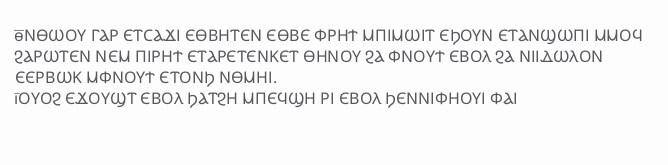ⲑ̅ⲚⲐⲰⲞⲨ ⲄⲀⲢ ⲈⲦⲤⲀϪⲒ ⲈⲐⲂⲎⲦⲈⲚ ⲈⲐⲂⲈ ⲪⲢⲎϮ ⲘⲠⲒⲘⲰⲒⲦ ⲈϦⲞⲨⲚ ⲈⲦⲀⲚϢⲰⲠⲒ ⲘⲘⲞϤ ϨⲀⲢⲰⲦⲈⲚ ⲚⲈⲘ ⲠⲒⲢⲎϮ ⲈⲦⲀⲢⲈⲦⲈⲚⲔⲈⲦ ⲐⲎⲚⲞⲨ ϨⲀ ⲪⲚⲞⲨϮ ⲈⲂⲞⲖ ϨⲀ ⲚⲒⲒⲆⲰⲖⲞⲚ ⲈⲈⲢⲂⲰⲔ ⲘⲪⲚⲞⲨϮ ⲈⲦⲞⲚϦ ⲚⲐⲘⲎⲒ.
ⲓ̅ⲞⲨⲞϨ ⲈϪⲞⲨϢⲦ ⲈⲂⲞⲖ ϦⲀⲦϨⲎ ⲘⲠⲈϤϢⲎ ⲢⲒ ⲈⲂⲞⲖ ϦⲈⲚⲚⲒⲪⲎⲞⲨⲒ ⲪⲀⲒ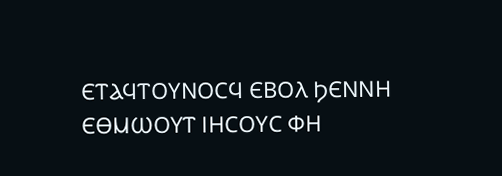ⲈⲦⲀϤⲦⲞⲨⲚⲞⲤϤ ⲈⲂⲞⲖ ϦⲈⲚⲚⲎ ⲈⲐⲘⲰⲞⲨⲦ ⲒⲎⲤⲞⲨⲤ ⲪⲎ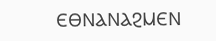ⲈⲐⲚⲀⲚⲀϨⲘⲈⲚ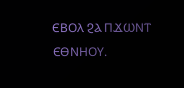ⲈⲂⲞⲖ ϨⲀ ⲠϪⲰⲚⲦ ⲈⲐⲚⲎⲞⲨ.